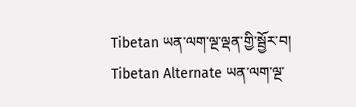Tibetan ཡན་ལག་ལྔ་ལྡན་གྱི་སྦྱོར་བ།
Tibetan Alternate ཡན་ལག་ལྔ་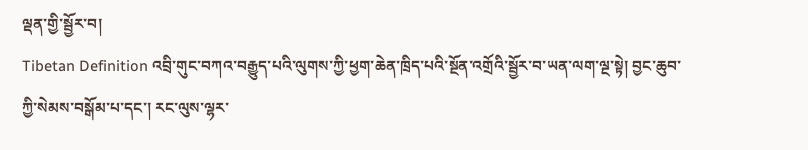ལྡན་གྱི་སྦྱོར་བ།
Tibetan Definition འབྲི་གུང་བཀའ་བརྒྱུད་པའི་ལུགས་ཀྱི་ཕྱག་ཆེན་ཁྲིད་པའི་སྔོན་འགྲོའི་སྦྱོར་བ་ཡན་ལག་ལྔ་སྟེ། བྱང་ཆུབ་ཀྱི་སེམས་བསྒོམ་པ་དང་། རང་ལུས་ལྷར་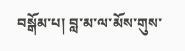བསྒོམ་པ། བླ་མ་ལ་མོས་གུས་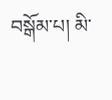བསྒོམ་པ། མི་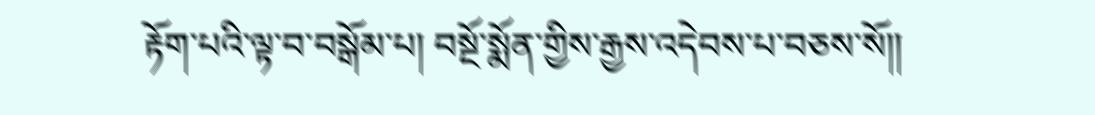རྟོག་པའི་ལྟ་བ་བསྒོམ་པ། བསྔོ་སྨོན་གྱིས་རྒྱས་འདེབས་པ་བཅས་སོ།།